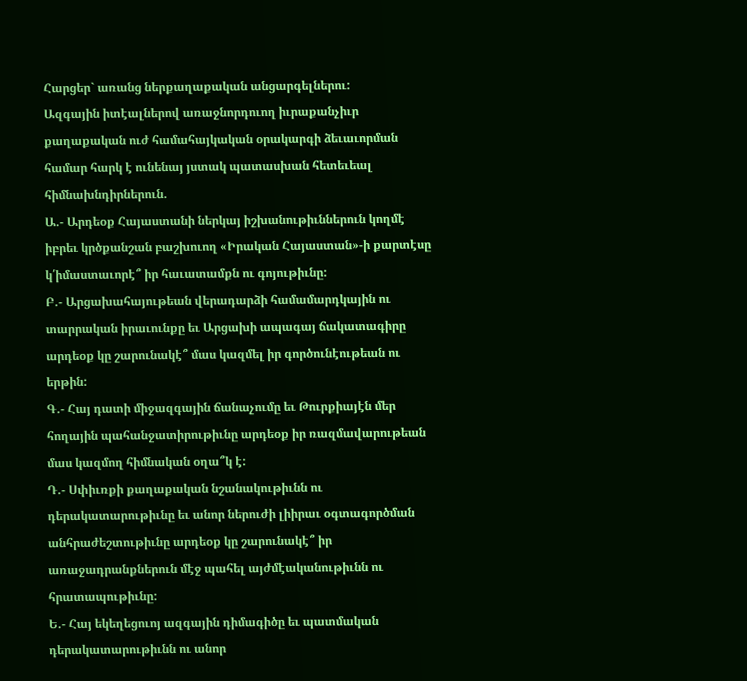Հարցեր` առանց ներքաղաքական անցարգելներու:
Ազգային իտէալներով առաջնորդուող իւրաքանչիւր քաղաքական ուժ համահայկական օրակարգի ձեւաւորման համար հարկ է ունենայ յստակ պատասխան հետեւեալ հիմնախնդիրներուն.
Ա.- Արդեօք Հայաստանի ներկայ իշխանութիւններուն կողմէ իբրեւ կրծքանշան բաշխուող «Իրական Հայաստան»-ի քարտէսը կ՛իմաստաւորէ՞ իր հաւատամքն ու գոյութիւնը:
Բ.- Արցախահայութեան վերադարձի համամարդկային ու տարրական իրաւունքը եւ Արցախի ապագայ ճակատագիրը արդեօք կը շարունակէ՞ մաս կազմել իր գործունէութեան ու երթին:
Գ.- Հայ դատի միջազգային ճանաչումը եւ Թուրքիայէն մեր հողային պահանջատիրութիւնը արդեօք իր ռազմավարութեան մաս կազմող հիմնական օղա՞կ է:
Դ.- Սփիւռքի քաղաքական նշանակութիւնն ու դերակատարութիւնը եւ անոր ներուժի լիիրաւ օգտագործման անհրաժեշտութիւնը արդեօք կը շարունակէ՞ իր առաջադրանքներուն մէջ պահել այժմէականութիւնն ու հրատապութիւնը:
Ե.- Հայ եկեղեցուոյ ազգային դիմագիծը եւ պատմական դերակատարութիւնն ու անոր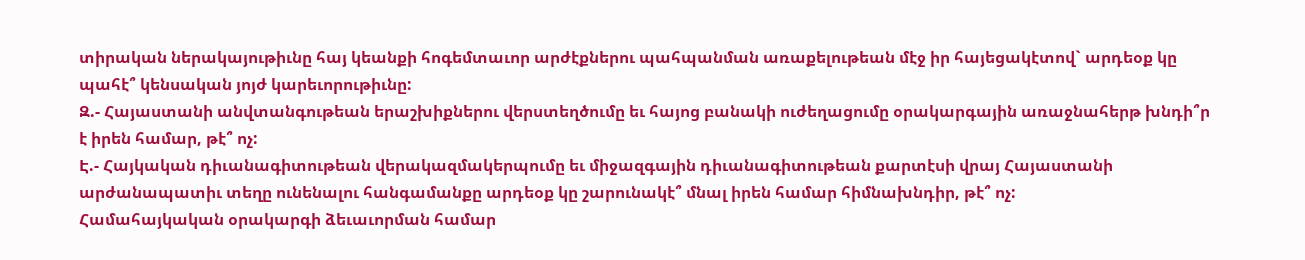տիրական ներակայութիւնը հայ կեանքի հոգեմտաւոր արժէքներու պահպանման առաքելութեան մէջ իր հայեցակէտով` արդեօք կը պահէ՞ կենսական յոյժ կարեւորութիւնը:
Զ.- Հայաստանի անվտանգութեան երաշխիքներու վերստեղծումը եւ հայոց բանակի ուժեղացումը օրակարգային առաջնահերթ խնդի՞ր է իրեն համար, թէ՞ ոչ:
Է.- Հայկական դիւանագիտութեան վերակազմակերպումը եւ միջազգային դիւանագիտութեան քարտէսի վրայ Հայաստանի արժանապատիւ տեղը ունենալու հանգամանքը արդեօք կը շարունակէ՞ մնալ իրեն համար հիմնախնդիր, թէ՞ ոչ:
Համահայկական օրակարգի ձեւաւորման համար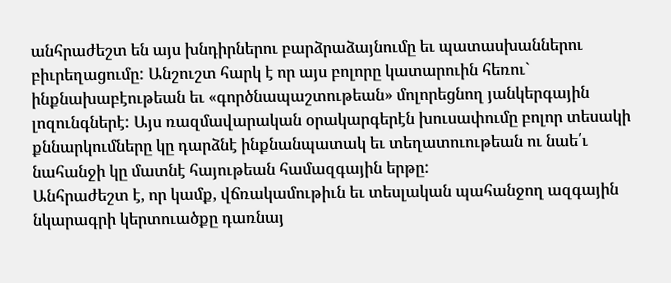անհրաժեշտ են այս խնդիրներու բարձրաձայնումը եւ պատասխաններու բիւրեղացումը: Անշուշտ հարկ է որ այս բոլորը կատարուին հեռու` ինքնախաբէութեան եւ «գործնապաշտութեան» մոլորեցնող յանկերգային լոզունգներէ: Այս ռազմավարական օրակարգերէն խուսափումը բոլոր տեսակի քննարկումները կը դարձնէ ինքնանպատակ եւ տեղատուութեան ու նաե՛ւ նահանջի կը մատնէ հայութեան համազգային երթը:
Անհրաժեշտ է, որ կամք, վճռակամութիւն եւ տեսլական պահանջող ազգային նկարագրի կերտուածքը դառնայ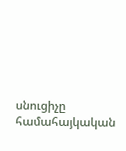սնուցիչը համահայկական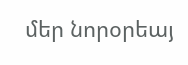մեր նորօրեայ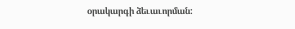օրակարգի ձեւաւորման: